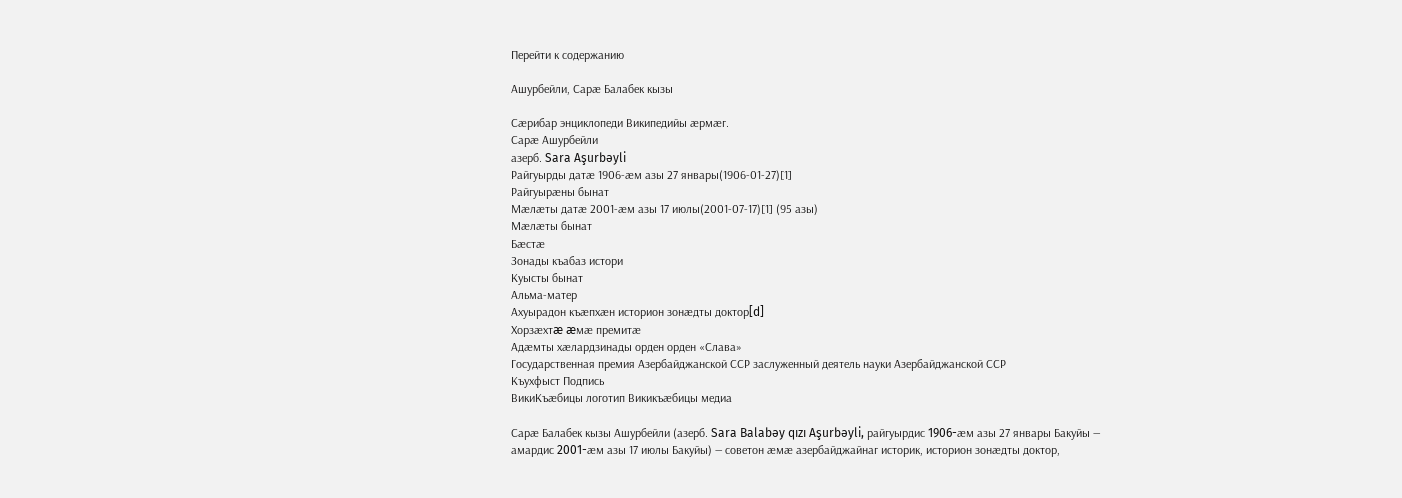Перейти к содержанию

Ашурбейли, Сарæ Балабек кызы

Сæрибар энциклопеди Википедийы æрмæг.
Сарæ Ашурбейли
азерб. Sara Aşurbəyli
Райгуырды датæ 1906-æм азы 27 январы(1906-01-27)[1]
Райгуырæны бынат
Мæлæты датæ 2001-æм азы 17 июлы(2001-07-17)[1] (95 азы)
Мæлæты бынат
Бæстæ
Зонады къабаз истори
Куысты бынат
Альма-матер
Ахуырадон къæпхæн историон зонæдты доктор[d]
Хорзæхтæ æмæ премитæ
Адæмты хæлардзинады орден орден «Слава»
Государственная премия Азербайджанской ССР заслуженный деятель науки Азербайджанской ССР
Къухфыст Подпись
ВикиКъæбицы логотип Викикъæбицы медиа

Сарæ Балабек кызы Ашурбейли (азерб. Sara Balabəy qızı Aşurbəyli, райгуырдис 1906-æм азы 27 январы Бакуйы — амардис 2001-æм азы 17 июлы Бакуйы) — советон æмæ азербайджайнаг историк, историон зонæдты доктор,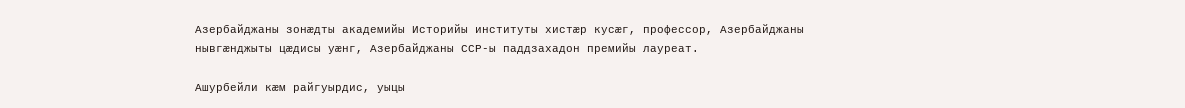Азербайджаны зонæдты академийы Историйы институты хистæр кусæг, профессор, Азербайджаны нывгæнджыты цæдисы уæнг, Азербайджаны ССР-ы паддзахадон премийы лауреат.

Ашурбейли кæм райгуырдис, уыцы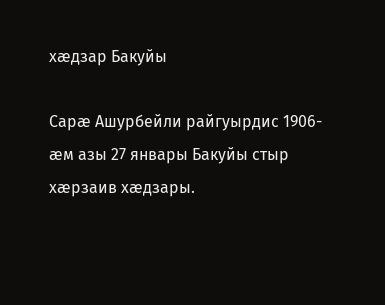хæдзар Бакуйы

Сарæ Ашурбейли райгуырдис 1906-æм азы 27 январы Бакуйы стыр хæрзаив хæдзары.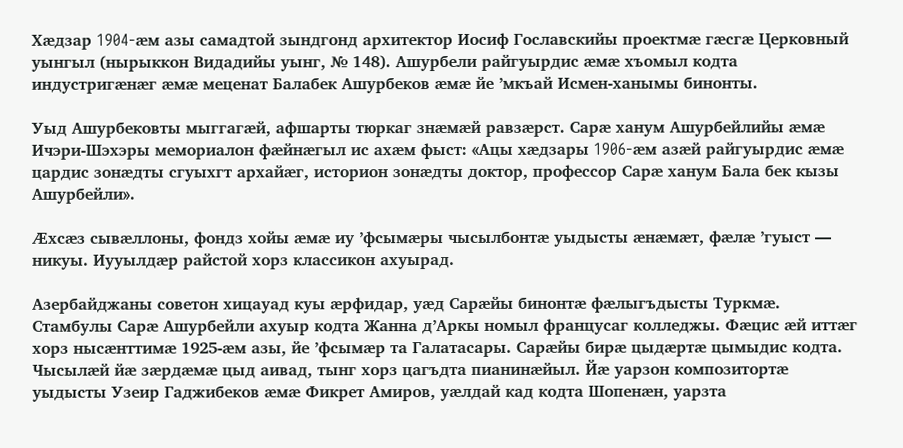Хæдзар 1904-æм азы самадтой зындгонд архитектор Иосиф Гославскийы проектмæ гæсгæ Церковный уынгыл (нырыккон Видадийы уынг, № 148). Ашурбели райгуырдис æмæ хъомыл кодта индустригæнæг æмæ меценат Балабек Ашурбеков æмæ йе ’мкъай Исмен-ханымы бинонты.

Уыд Ашурбековты мыггагæй, афшарты тюркаг знæмæй равзæрст. Сарæ ханум Ашурбейлийы æмæ Ичэри-Шэхэры мемориалон фæйнæгыл ис ахæм фыст: «Ацы хæдзары 1906-æм азæй райгуырдис æмæ цардис зонæдты сгуыхгт архайæг, историон зонæдты доктор, профессор Сарæ ханум Бала бек кызы Ашурбейли».

Æхсæз сывæллоны, фондз хойы æмæ иу ’фсымæры чысылбонтæ уыдысты æнæмæт, фæлæ ’гуыст — никуы. Иууылдæр райстой хорз классикон ахуырад.

Азербайджаны советон хицауад куы æрфидар, уæд Сарæйы бинонтæ фæлыгъдысты Туркмæ. Стамбулы Сарæ Ашурбейли ахуыр кодта Жанна д’Аркы номыл францусаг колледжы. Фæцис æй иттæг хорз нысæнттимæ 1925-æм азы, йе ’фсымæр та Галатасары. Сарæйы бирæ цыдæртæ цымыдис кодта. Чысылæй йæ зæрдæмæ цыд аивад, тынг хорз цагъдта пианинæйыл. Йæ уарзон композитортæ уыдысты Узеир Гаджибеков æмæ Фикрет Амиров, уæлдай кад кодта Шопенæн, уарзта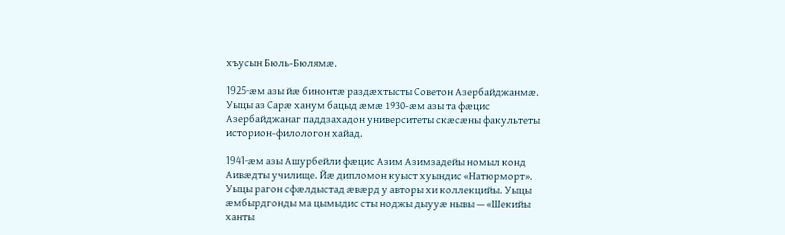хъусын Бюль-Бюлямæ.

1925-æм азы йæ бинонтæ раздæхтысты Советон Азербайджанмæ. Уыцы аз Сарæ ханум бацыд æмæ 1930-æм азы та фæцис Азербайджанаг паддзахадон университеты скæсæны факультеты историон-филологон хайад.

1941-æм азы Ашурбейли фæцис Азим Азимзадейы номыл конд Аивæдты училище. Йæ дипломон куыст хуындис «Натюрморт». Уыцы рагон сфæлдыстад æвæрд у авторы хи коллекцийы. Уыцы æмбырдгонды ма цымыдис сты ноджы дыууæ нывы — «Шекийы ханты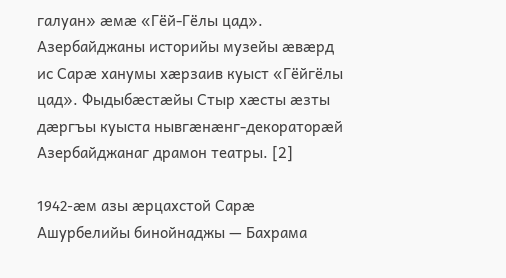галуан» æмæ «Гёй-Гёлы цад». Азербайджаны историйы музейы æвæрд ис Сарæ ханумы хæрзаив куыст «Гёйгёлы цад». Фыдыбæстæйы Стыр хæсты æзты дæргъы куыста нывгæнæнг-декораторæй Азербайджанаг драмон театры. [2]

1942-æм азы æрцахстой Сарæ Ашурбелийы бинойнаджы — Бахрама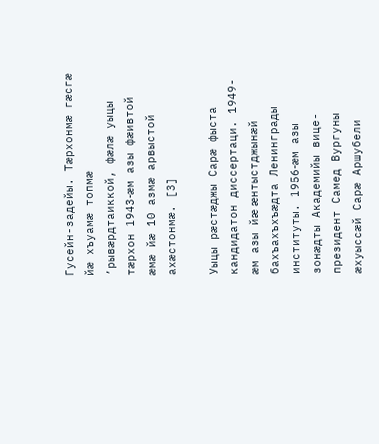Гусейн-задейы. Тæрхонмæ гæсгæ йæ хъуамæ топмæ ’рывæрдтаиккой, фæлæ уыцы тæрхон 1943-æм азы фæивтой æмæ йæ 10 азмæ арвыстой ахæстонмæ. [3]

Уыцы рæстæджы Сарæ фыста кандидатон диссертаци. 1949-æм азы йæ æнтыстджынæй бахъахъхъæдта Ленинграды институты. 1956-æм азы зонæдты Академийы вице-президент Самед Вургуны æхуыссæй Сарæ Аршубели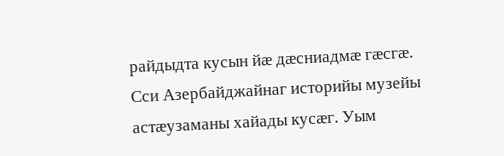райдыдта кусын йæ дæсниадмæ гæсгæ. Сси Азербайджайнаг историйы музейы астæузаманы хайады кусæг. Уым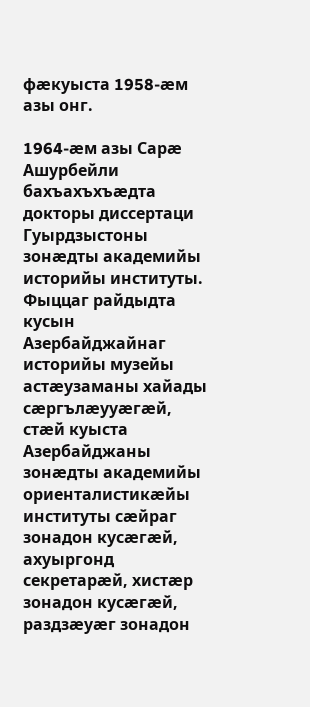фæкуыста 1958-æм азы онг.

1964-æм азы Сарæ Ашурбейли бахъахъхъæдта докторы диссертаци Гуырдзыстоны зонæдты академийы историйы институты. Фыццаг райдыдта кусын Азербайджайнаг историйы музейы астæузаманы хайады сæргълæууæгæй, стæй куыста Азербайджаны зонæдты академийы ориенталистикæйы институты сæйраг зонадон кусæгæй, ахуыргонд секретарæй, хистæр зонадон кусæгæй, раздзæуæг зонадон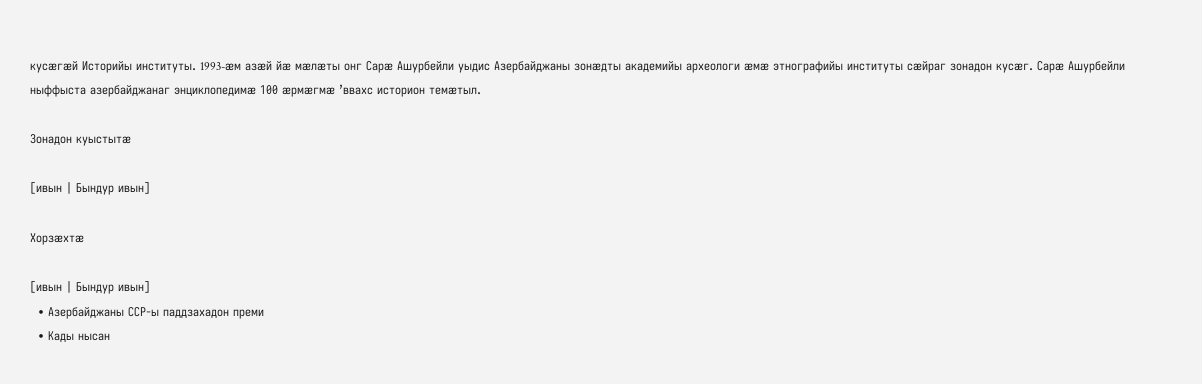кусæгæй Историйы институты. 1993-æм азæй йæ мæлæты онг Сарæ Ашурбейли уыдис Азербайджаны зонæдты академийы археологи æмæ этнографийы институты сæйраг зонадон кусæг. Сарæ Ашурбейли ныффыста азербайджанаг энциклопедимæ 100 æрмæгмæ ’ввахс историон темæтыл.

Зонадон куыстытæ

[ивын | Бындур ивын]

Хорзæхтæ

[ивын | Бындур ивын]
  • Азербайджаны ССР-ы паддзахадон преми
  • Кады нысан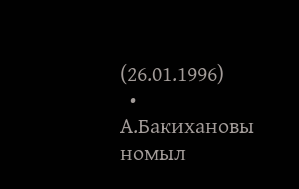(26.01.1996)
  • А.Бакихановы номыл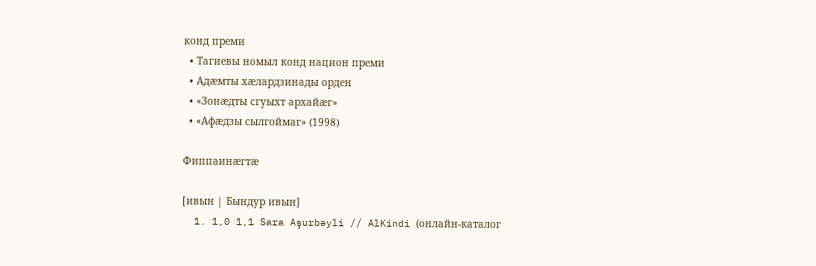конд преми
  • Тагиевы номыл конд национ преми
  • Адæмты хæлардзинады орден
  • «Зонæдты сгуыхт архайæг»
  • «Афæдзы сылгоймаг» (1998)

Фиппаинæгтæ

[ивын | Бындур ивын]
  1. 1,0 1,1 Sara Aşurbəyli // AlKindi (онлайн-каталог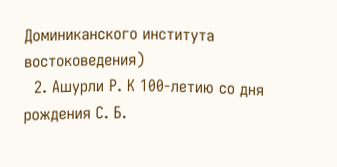Доминиканского института востоковедения)
  2. Ашурли Р. К 100-летию со дня рождения С. Б.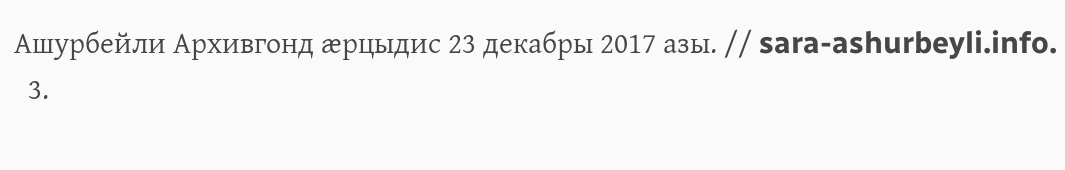Ашурбейли Архивгонд æрцыдис 23 декабры 2017 азы. // sara-ashurbeyli.info.
  3.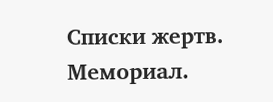Списки жертв. Мемориал.